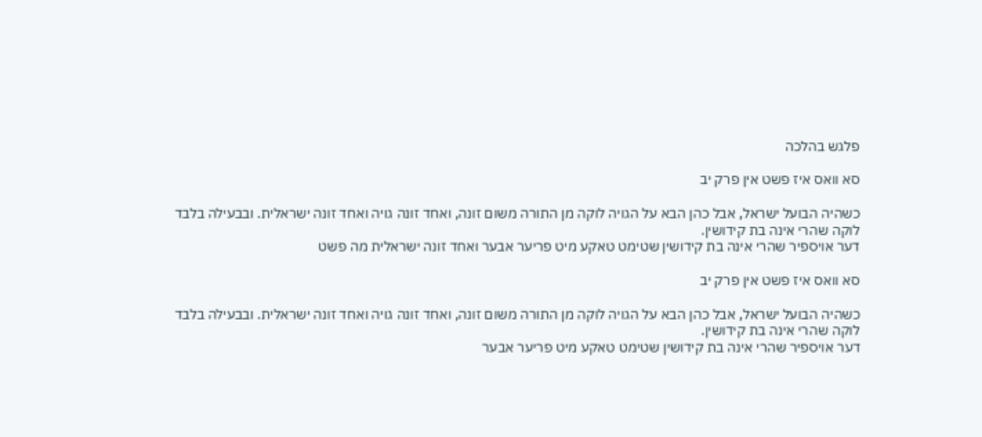פלגש בהלכה

סא וואס איז פשט אין פרק יב

כשהיה הבועל ישראל, אבל כהן הבא על הגויה לוקה מן התורה משום זונה, ואחד זונה גויה ואחד זונה ישראלית. ובבעילה בלבד לוקה שהרי אינה בת קידושין.
דער אויספיר שהרי אינה בת קידושין שטימט טאקע מיט פריער אבער ואחד זונה ישראלית מה פשט

סא וואס איז פשט אין פרק יב

כשהיה הבועל ישראל, אבל כהן הבא על הגויה לוקה מן התורה משום זונה, ואחד זונה גויה ואחד זונה ישראלית. ובבעילה בלבד לוקה שהרי אינה בת קידושין.
דער אויספיר שהרי אינה בת קידושין שטימט טאקע מיט פריער אבער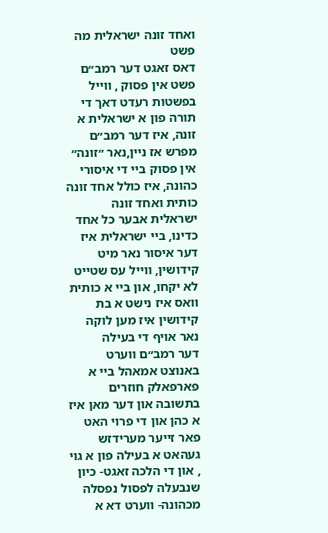ואחד זונה ישראלית מה פשט
דאס זאגט דער רמב״ם פשט אין פסוק , ווייל בפשטות רעדט דאך די תורה פון א ישראלית א זונה, איז דער רמב״ם מפרש אז ניין,נאר ״זונה״ אין פסוק ביי די איסורי כהונה, איז כולל אחד זונה כותית ואחד זונה ישראלית אבער כל אחד כדינו, ביי ישראלית איז דער איסור נאר מיט קידושין, ווייל עס שטייט לא יקחו, און ביי א כותית וואס איז נישט א בת קידושין איז מען לוקה נאר אויף די בעילה
דער רמב״ם ווערט באנוצט אמאהל ביי א פארפאלק חוזרים בתשובה און דער מאן איז א כהן און די פרוי האט פאר זייער מערידזש געהאט א בעילה פון א גוי , און די הלכה זאגט- כיון שנבעלה לפסול נפסלה מכהונה- ווערט דא א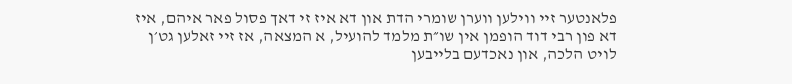פלאנטער זיי ווילען ווערן שומרי הדת און דא איז זי דאך פסול פאר איהם, איז דא פון רבי דוד הופמן אין שו״ת מלמד להועיל, א המצאה, אז זיי זאלען גט׳ן לויט הלכה, און נאכדעם בלייבען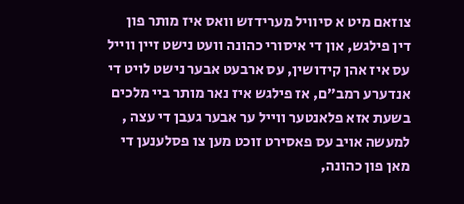צוזאם מיט א סיוויל מערידזש וואס איז מותר פון דין פילגש, און די איסורי כהונה וועט נישט זיין ווייל עס איז אהן קידושין, עס ארבעט אבער נישט לויט די אנדערע רמב״ם, אז פילגש איז נאר מותר ביי מלכים בשעת אזא פלאנטער ווייל ער אבער געבן די עצה , למעשה אויב עס פאסירט זוכט מען צו פסלענען די מאן פון כהונה,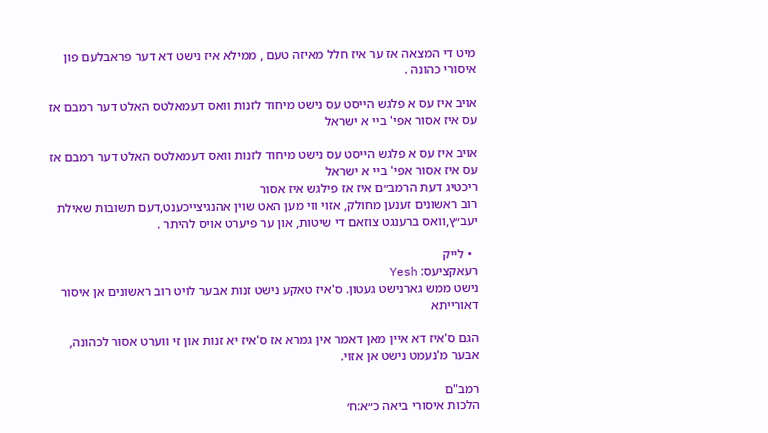מיט די המצאה אז ער איז חלל מאיזה טעם , ממילא איז נישט דא דער פראבלעם פון איסורי כהונה .

אויב איז עס א פלגש הייסט עס נישט מיחוד לזנות וואס דעמאלטס האלט דער רמבם אז עס איז אסור אפי' בײ א ישראל

אויב איז עס א פלגש הייסט עס נישט מיחוד לזנות וואס דעמאלטס האלט דער רמבם אז עס איז אסור אפי' בײ א ישראל
ריכטיג דעת הרמב״ם איז אז פילגש איז אסור
רוב ראשונים זענען מחולק, אזוי ווי מען האט שוין אהנגיצייכענט,דעם תשובות שאילת יעב״ץ,וואס ברענגט צוזאם די שיטות, און ער פיערט אויס להיתר .

  • לייק
רעאקציעס: Yesh
נישט ממש גארנישט געטון. ס'איז טאקע נישט זנות אבער לויט רוב ראשונים אן איסור דאורייתא

הגם ס'איז דא איין מאן דאמר אין גמרא אז ס'איז יא זנות און זי ווערט אסור לכהונה, אבער מ'נעמט נישט אן אזוי.

רמב"ם
הלכות איסורי ביאה כ״א:ח׳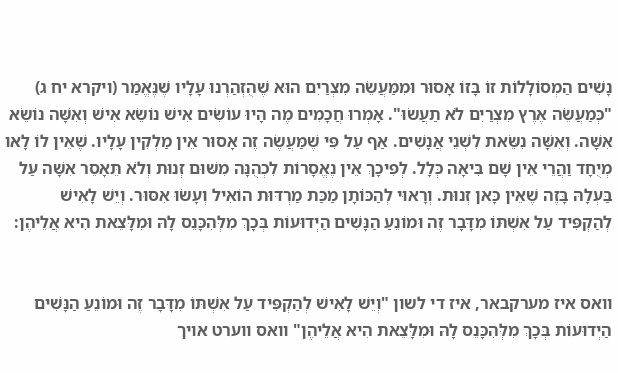נָשִׁים הַמְסוֹלָלוֹת זוֹ בָּזוֹ אָסוּר וּמִמַּעֲשֵׂה מִצְרַיִם הוּא שֶׁהֻזְהַרְנוּ עָלָיו שֶׁנֶּאֱמַר (ויקרא יח ג) "כְּמַעֲשֵׂה אֶרֶץ מִצְרַיִם לֹא תַעֲשׂוּ". אָמְרוּ חֲכָמִים מֶה הָיוּ עוֹשִׂים אִישׁ נוֹשֵׂא אִישׁ וְאִשָּׁה נוֹשֵׂא אִשָּׁה. וְאִשָּׁה נִשֵּׂאת לִשְׁנֵי אֲנָשִׁים. אַף עַל פִּי שֶׁמַּעֲשֶׂה זֶה אָסוּר אֵין מַלְקִין עָלָיו. שֶׁאֵין לוֹ לָאו מְיֻחָד וַהֲרֵי אֵין שָׁם בִּיאָה כְּלָל. לְפִיכָךְ אֵין נֶאֱסָרוֹת לִכְהֻנָּה מִשּׁוּם זְנוּת וְלֹא תֵּאָסֵר אִשָּׁה עַל בַּעְלָהּ בָּזֶה שֶׁאֵין כָּאן זְנוּת. וְרָאוּי לְהַכּוֹתָן מַכַּת מַרְדּוּת הוֹאִיל וְעָשׂוּ אִסּוּר. וְיֵשׁ לָאִישׁ לְהַקְפִּיד עַל אִשְׁתּוֹ מִדָּבָר זֶה וּמוֹנֵעַ הַנָּשִׁים הַיְדוּעוֹת בְּכָךְ מִלְּהִכָּנֵס לָהּ וּמִלָּצֵאת הִיא אֲלֵיהֶן:


וואס איז מערקבאר, איז די לשון "וְיֵשׁ לָאִישׁ לְהַקְפִּיד עַל אִשְׁתּוֹ מִדָּבָר זֶה וּמוֹנֵעַ הַנָּשִׁים הַיְדוּעוֹת בְּכָךְ מִלְּהִכָּנֵס לָהּ וּמִלָּצֵאת הִיא אֲלֵיהֶן" וואס ווערט אויך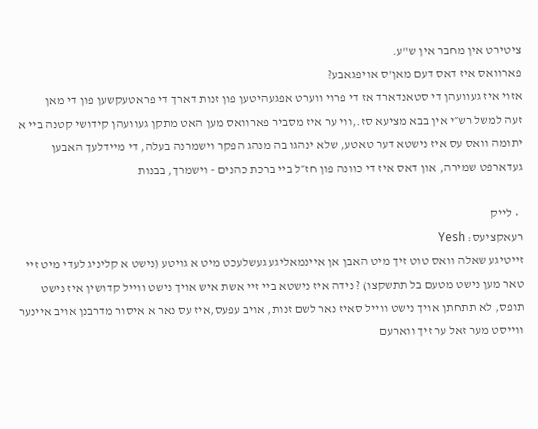ציטירט אין מחבר אין ש"ע.
פארוואס איז דאס דעם מאן'ס אויפגאבע?
אזוי איז געוועהן די סטאנדארד אז די פרוי ווערט אפגעהיטען פון זנות דארך די פראטעקשען פון די מאן
זעה למשל רש״י אין בבא מציעא סז.,ווי ער איז מסביר פארוואס מען האט מתקן געוועהן קידושי קטנה ביי א יתומה וואס עס איז נישטא דער טאטע, שלא ינהגו בה מנהג הפקר וישמרנה בעלה, די מיידלעך האבען געדארפט שמירה, און דאס איז די כוונה פון חז״ל ביי ברכת כהנים - וישמרך, בבנות

  • לייק
רעאקציעס: Yesh
זייטיגע שאלה וואס טוט זיך מיט האבן אן איינמאליגע געשלעכט מיט א גויטע (נישט א קליניג לעדי מיט זיי טאר מען נישט מטעם בל תתשקצו) ? נידה איז נישטא ביי זיי אשת איש אויך נישט ווייל קדושין איז נישט תופס, לא תתחתן אויך נישט ווייל סאיז נאר לשם זנות, אויב עפעס,איז עס נאר א איסור מדרבנן אויב איינער ווייסט מער זאל ער זיך ווארעם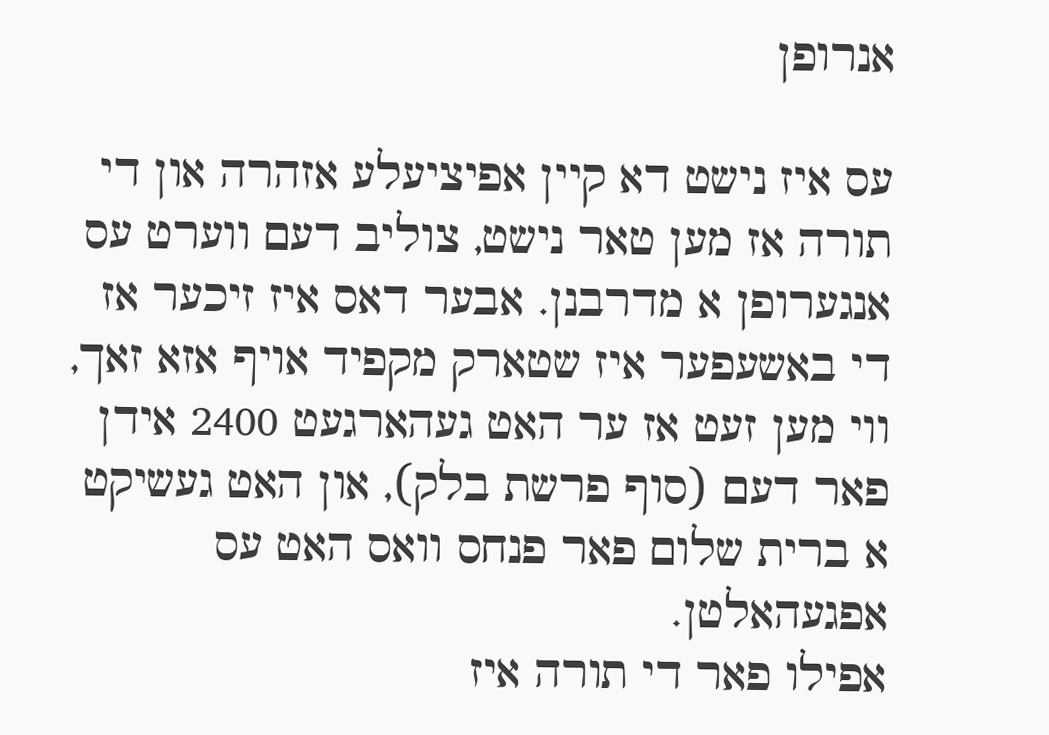אנרופן

עס איז נישט דא קיין אפיציעלע אזהרה און די תורה אז מען טאר נישט, צוליב דעם ווערט עס אנגערופן א מדרבנן. אבער דאס איז זיכער אז די באשעפער איז שטארק מקפיד אויף אזא זאך, ווי מען זעט אז ער האט געהארגעט 2400 אידן פאר דעם (סוף פרשת בלק), און האט געשיקט א ברית שלום פאר פנחס וואס האט עס אפגעהאלטן.
אפילו פאר די תורה איז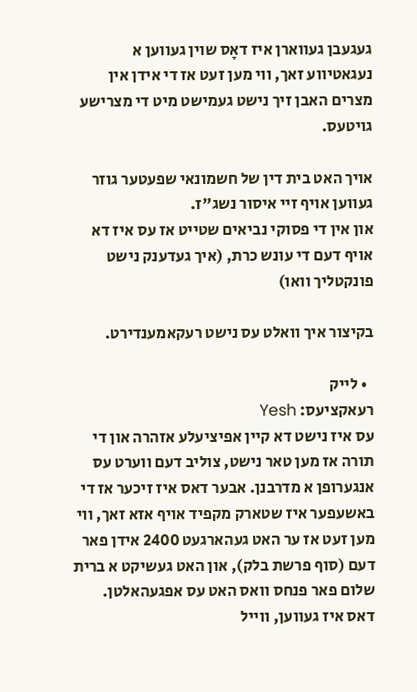געגעבן געווארן איז דאָס שוין געווען א נעגאטיווע זאך, ווי מען זעט אז די אידן אין מצרים האבן זיך נישט געמישט מיט די מצרישע גויטעס.

אויך האט בית דין של חשמונאי שפעטער גוזר געווען אויף זיי איסור נשג"ז.
און אין די פסוקי נביאים שטייט אז עס איז דא אויף דעם די עונש כרת, (איך געדענק נישט פונקטליך וואו)

בקיצור איך וואלט עס נישט רעקאמענדירט.

  • לייק
רעאקציעס: Yesh
עס איז נישט דא קיין אפיציעלע אזהרה און די תורה אז מען טאר נישט, צוליב דעם ווערט עס אנגערופן א מדרבנן. אבער דאס איז זיכער אז די באשעפער איז שטארק מקפיד אויף אזא זאך, ווי מען זעט אז ער האט געהארגעט 2400 אידן פאר דעם (סוף פרשת בלק), און האט געשיקט א ברית שלום פאר פנחס וואס האט עס אפגעהאלטן.
דאס איז געווען, ווייל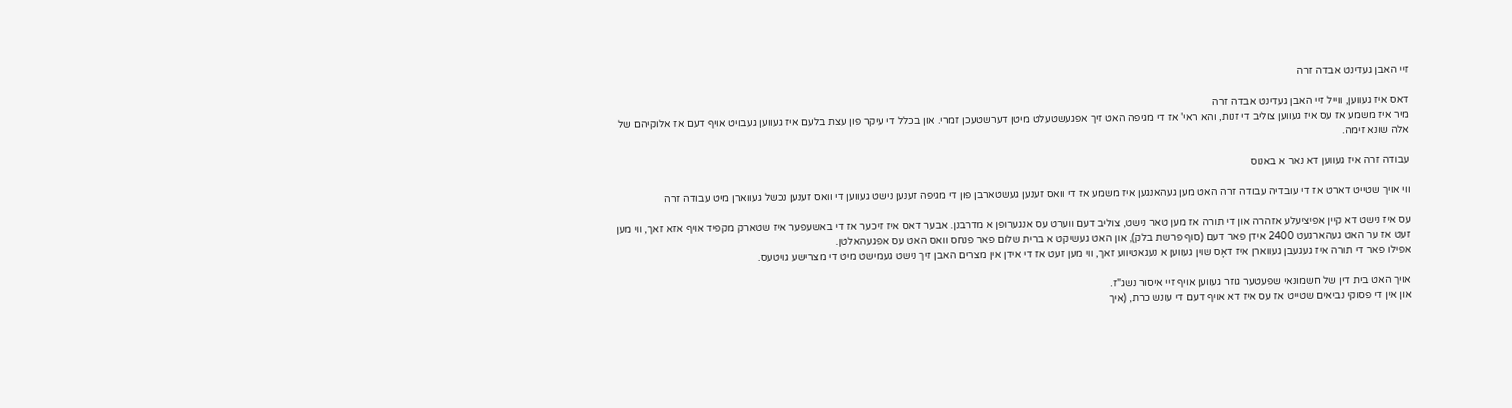זיי האבן געדינט אבדה זרה

דאס איז געווען, ווייל זיי האבן געדינט אבדה זרה
מיר איז משמע אז עס איז געווען צוליב די זנות, והא ראי' אז די מגיפה האט זיך אפגעשטעלט מיטן דערשטעכן זמרי. און בכלל די עיקר פון עצת בלעם איז געווען געבויט אויף דעם אז אלוקיהם של אלה שונא זימה.

עבודה זרה איז געווען דא נאר א באנוס

ווי אויך שטייט דארט אז די עובדיה עבודה זרה האט מען געהאנגען איז משמע אז די וואס זענען געשטארבן פון די מגיפה זענען נישט געווען די וואס זענען נכשל געווארן מיט עבודה זרה

עס איז נישט דא קיין אפיציעלע אזהרה און די תורה אז מען טאר נישט, צוליב דעם ווערט עס אנגערופן א מדרבנן. אבער דאס איז זיכער אז די באשעפער איז שטארק מקפיד אויף אזא זאך, ווי מען זעט אז ער האט געהארגעט 2400 אידן פאר דעם (סוף פרשת בלק), און האט געשיקט א ברית שלום פאר פנחס וואס האט עס אפגעהאלטן.
אפילו פאר די תורה איז געגעבן געווארן איז דאָס שוין געווען א נעגאטיווע זאך, ווי מען זעט אז די אידן אין מצרים האבן זיך נישט געמישט מיט די מצרישע גויטעס.

אויך האט בית דין של חשמונאי שפעטער גוזר געווען אויף זיי איסור נשג"ז.
און אין די פסוקי נביאים שטייט אז עס איז דא אויף דעם די עונש כרת, (איך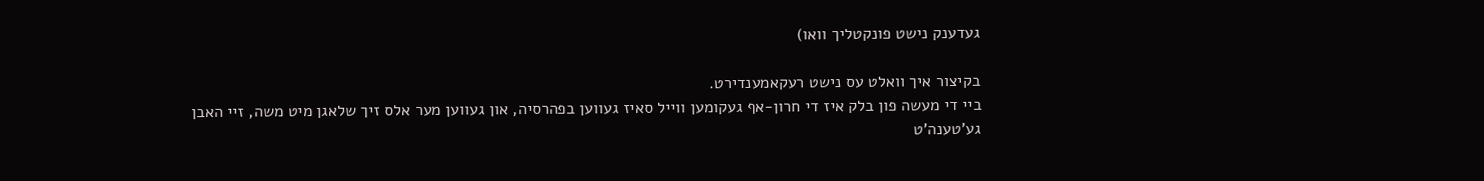געדענק נישט פונקטליך וואו)

בקיצור איך וואלט עס נישט רעקאמענדירט.
ביי די מעשה פון בלק איז די חרון-אף געקומען ווייל סאיז געווען בפהרסיה, און געווען מער אלס זיך שלאגן מיט משה, זיי האבן גע'טענה'ט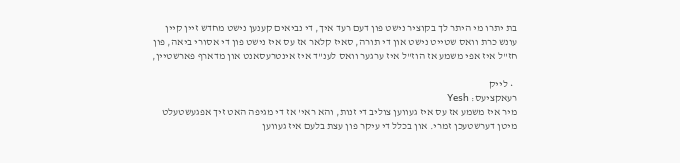בת יתרו מי היתר לך בקוציר נישט פון דעם רעד איך, די נביאים קענען נישט מחדש זיין קיין עונש כרת וואס שטייט נישט און די תורה, סאיז קלאר אז עס איז נישט פון די אסורי ביאה, פון חז"ל איז אפי משמע אז הוז"ל איז ערגער וואס לענ"ד איז אינטרעסאנט און מדארף פארשטיין,

  • לייק
רעאקציעס: Yesh
מיר איז משמע אז עס איז געווען צוליב די זנות, והא ראי' אז די מגיפה האט זיך אפגעשטעלט מיטן דערשטעכן זמרי. און בכלל די עיקר פון עצת בלעם איז געווען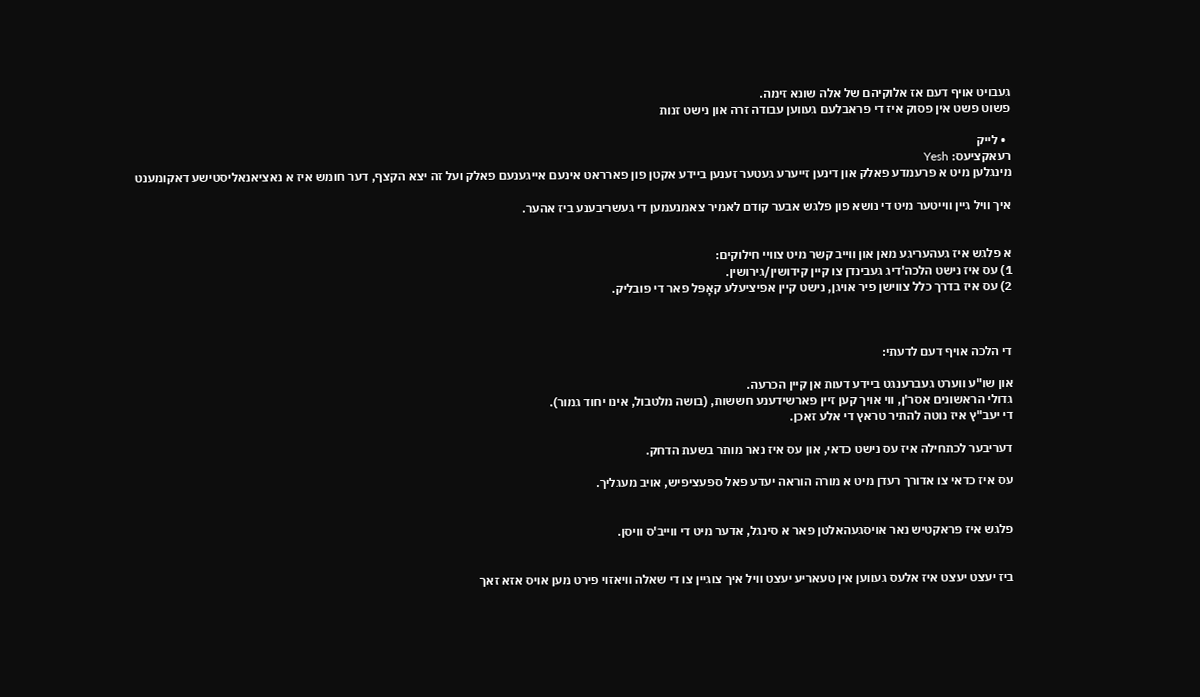געבויט אויף דעם אז אלוקיהם של אלה שונא זימה.
פשוט פשט אין פסוק איז די פראבלעם געווען עבודה זרה און נישט זנות

  • לייק
רעאקציעס: Yesh
מינגלען מיט א פרעמדע פאלק און דינען זייערע געטער זענען ביידע אקטן פון פארראט אינעם אייגענעם פאלק ועל זה יצא הקצף, דער חומש איז א נאציאנאליסטישע דאקומענט

איך וויל גיין ווייטער מיט די נושא פון פלגש אבער קודם לאמיר צאמנעמען די געשריבענע ביז אהער.


א פלגש איז געהעריגע מאן און ווייב קשר מיט צוויי חילוקים:
1) עס איז נישט הלכה'דיג געבינדן צו קיין קידושין/גירושין.
2) עס איז בדרך כלל צווישן פיר אויגן, נישט קיין אפיציעלע קאָפּל פאר די פובליק.



די הלכה אויף דעם לדעתי:

און שו"ע ווערט געברענגט ביידע דעות אן קיין הכרעה.
גדולי הראשונים אסר'ן, ווי אויך קען זיין פארשידענע חששות, (בושה מלטבול, אינו יחוד גמור).
די יעב"ץ איז נוטה להתיר טראץ די אלע זאכן.

דעריבער לכתחילה איז עס נישט כדאי, און עס איז נאר מותר בשעת הדחק.

עס איז כדאי צו אדורך רעדן מיט א מורה הוראה יעדע פאל ספעציפיש, אויב מעגליך.


פלגש איז פראקטיש נאר אויסגעהאלטן פאר א סינגל, אדער מיט די ווייב'ס וויסן.


ביז יעצט יעצט איז אלעס געווען אין טעאריע יעצט וויל איך צוגיין צו די שאלה וויאזוי פירט מען אויס אזא זאך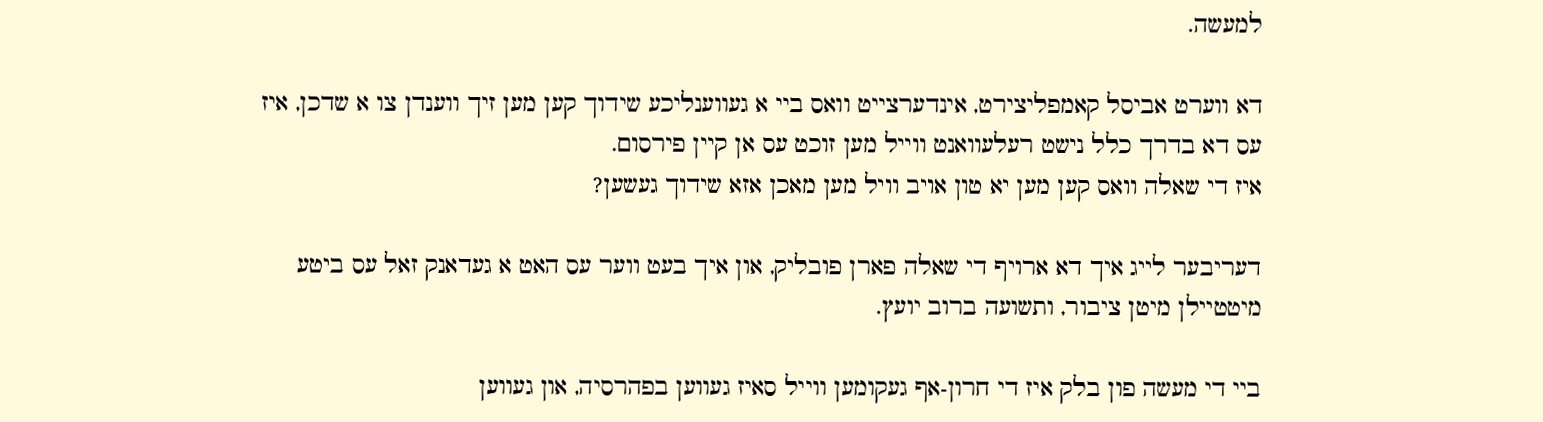למעשה.

דא ווערט אביסל קאמפליצירט, אינדערצייט וואס ביי א געווענליכע שידוך קען מען זיך ווענדן צו א שדכן, איז עס דא בדרך כלל נישט רעלעוואנט ווייל מען זוכט עס אן קיין פירסום.
איז די שאלה וואס קען מען יא טון אויב וויל מען מאכן אזא שידוך געשען?

דעריבער לייג איך דא ארויף די שאלה פארן פובליק, און איך בעט ווער עס האט א געדאנק זאל עס ביטע מיטטיילן מיטן ציבור, ותשועה ברוב יועץ.

ביי די מעשה פון בלק איז די חרון-אף געקומען ווייל סאיז געווען בפהרסיה, און געווען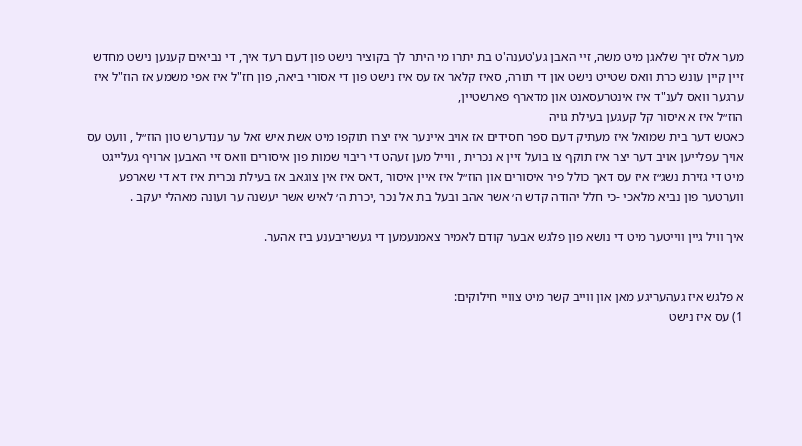מער אלס זיך שלאגן מיט משה, זיי האבן גע'טענה'ט בת יתרו מי היתר לך בקוציר נישט פון דעם רעד איך, די נביאים קענען נישט מחדש זיין קיין עונש כרת וואס שטייט נישט און די תורה, סאיז קלאר אז עס איז נישט פון די אסורי ביאה, פון חז"ל איז אפי משמע אז הוז"ל איז ערגער וואס לענ"ד איז אינטרעסאנט און מדארף פארשטיין,
הוז״ל איז א איסור קל קעגען בעילת גויה
כאטש דער בית שמואל איז מעתיק דעם ספר חסידים אז אויב איינער איז יצרו תוקפו מיט אשת איש זאל ער ענדערש טון הוז״ל , וועט עס אויך עפלייען אויב דער יצר איז תוקף צו בועל זיין א נכרית , ווייל מען זעהט די ריבוי שמות פון איסורים וואס זיי האבען ארויף געלייגט מיט די גזירת נשג״ז איז עס דאך כולל פיר איסורים און הוז״ל איז איין איסור ,דאס איז אין צוגאב אז בעילת נכרית איז דא די שארפע ווערטער פון נביא מלאכי -כי חלל יהודה קדש ה׳ אשר אהב ובעל בת אל נכר ,יכרת ה׳ לאיש אשר יעשנה ער ועונה מאהלי יעקב .

איך וויל גיין ווייטער מיט די נושא פון פלגש אבער קודם לאמיר צאמנעמען די געשריבענע ביז אהער.


א פלגש איז געהעריגע מאן און ווייב קשר מיט צוויי חילוקים:
1) עס איז נישט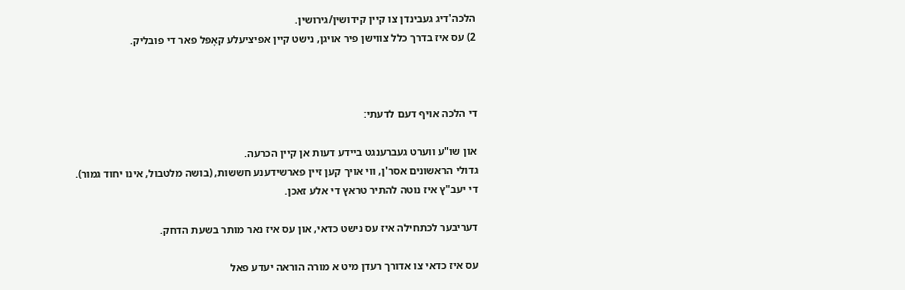הלכה'דיג געבינדן צו קיין קידושין/גירושין.
2) עס איז בדרך כלל צווישן פיר אויגן, נישט קיין אפיציעלע קאָפּל פאר די פובליק.



די הלכה אויף דעם לדעתי:

און שו"ע ווערט געברענגט ביידע דעות אן קיין הכרעה.
גדולי הראשונים אסר'ן, ווי אויך קען זיין פארשידענע חששות, (בושה מלטבול, אינו יחוד גמור).
די יעב"ץ איז נוטה להתיר טראץ די אלע זאכן.

דעריבער לכתחילה איז עס נישט כדאי, און עס איז נאר מותר בשעת הדחק.

עס איז כדאי צו אדורך רעדן מיט א מורה הוראה יעדע פאל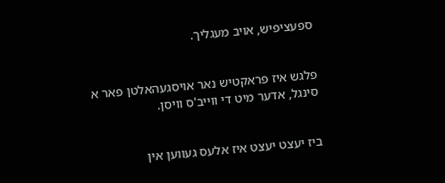ספעציפיש, אויב מעגליך.


פלגש איז פראקטיש נאר אויסגעהאלטן פאר א סינגל, אדער מיט די ווייב'ס וויסן.


ביז יעצט יעצט איז אלעס געווען אין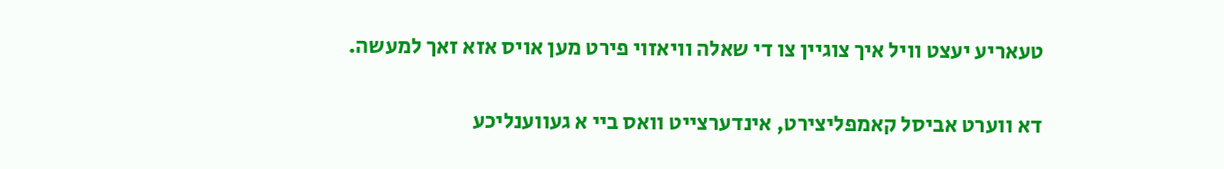טעאריע יעצט וויל איך צוגיין צו די שאלה וויאזוי פירט מען אויס אזא זאך למעשה.

דא ווערט אביסל קאמפליצירט, אינדערצייט וואס ביי א געווענליכע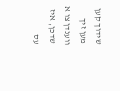שידוך קען מען זיך ווענדן צו א שדכן, איז עס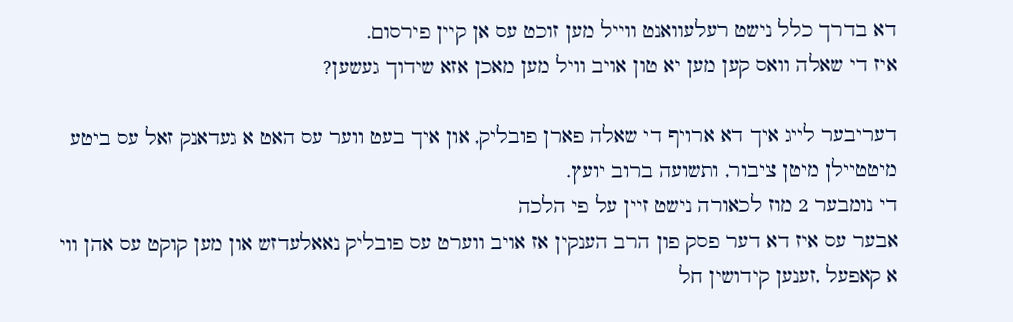דא בדרך כלל נישט רעלעוואנט ווייל מען זוכט עס אן קיין פירסום.
איז די שאלה וואס קען מען יא טון אויב וויל מען מאכן אזא שידוך געשען?

דעריבער לייג איך דא ארויף די שאלה פארן פובליק, און איך בעט ווער עס האט א געדאנק זאל עס ביטע מיטטיילן מיטן ציבור, ותשועה ברוב יועץ.
די נומבער 2 מוז לכאורה נישט זיין על פי הלכה
אבער עס איז דא דער פסק פון הרב הענקין אז אויב ווערט עס פובליק נאאלעדזש און מען קוקט עס אהן ווי א קאפעל ,זענען קידושין חל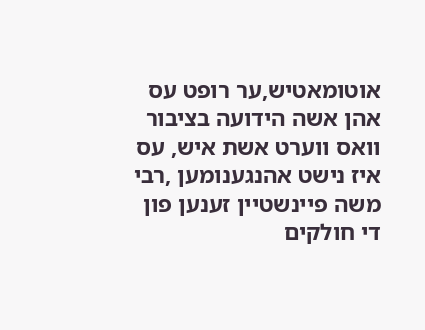אוטומאטיש,ער רופט עס אהן אשה הידועה בציבור וואס ווערט אשת איש, עס איז נישט אהנגענומען ,רבי משה פיינשטיין זענען פון די חולקים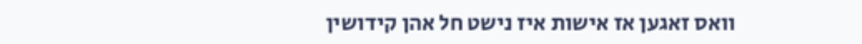וואס זאגען אז אישות איז נישט חל אהן קידושין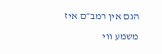הגם אין רמב״ם איז משמע ווי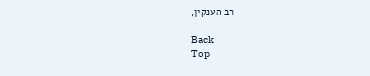רב הענקין,

Back
Top